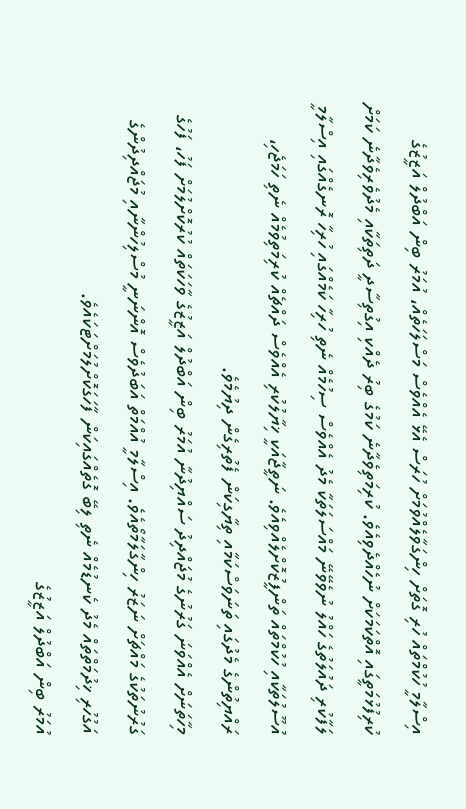އިސްލާމީ ހުކުމްތައް ހުރި ގޮތަށް ހިންގަވާލެއްވުމަށް ހުރަސް އެޅޭ އެއްވެސް މަސްލަހަތެއް، އުމަރު ބިން އަބްދުލް އަޒީޒުގެ ކުރިފުޅުމަތީގައި އޮތްކަމަކަށް ނުހެއްދެވިއެވެ. ކުރިމަތިވެދާނެ ކަމުގެ ބިރު ދެއްކި އިގުތިސާދީ ދަތިތަކާއި މެދުވެރިވެދާނެ ކަމަށް ލަފާކުރި ދައުލަތުގެ ހައްލު ނުވެވޭނޭ މައްސަލަތަކާ މެދު އެއްވެސް ސިހުމެއް ނެތި ހުރިހާ ކަމެއްގައި ހުރިހާ ރޮނގެއްގައި އިސްލާމީ އުސޫލުތަކާއި ހުކުމްތައް ތަންފީޒުކޮށްލެއްވިއެވެ. ނަތީޖާއަކީ ޚިޔާލުކުރި އެއްވެސް ދައްޗެއް ކުރިމަތިވުމެއް ނެތި ހަމަޖެހި، ރައްޔިތުންގެ މެދުގައި ތަނަވަސްކަމާއި ތިޔާގިކަން ފެތުރިގެން ދިޔުމެވެ.
މިހާތަނަށް އެއްވަނަ ގަރުނުގެ މުޖައްދިދު ސައްޔިދުނާ އުމަރު ބިން އަބްދުލް އަޒީޒުގެ ވާހަކަތައް ކުރުކޮށްލުމަށް ފަހު، ފަހުގެ ގަރުނުތަކުގެ މައްޗަށް ނަޒަރު ހިންގާލަމާތޯއެވެ. އިސްލާމީ އުއްމަތް އަބަދުވެސް އޮންނަނީ މުސްލިހުންނާއި މުޖައްދިދުންގެ އަގުހުރި ޚިދުމަތްތައް މެދު ކެނޑުމެއް ނެތި ލިބޭ ގޮތެއްގައިކަން ފާހަގަކޮށްލުމަށްޓަކައެވެ.
އުމަރު ބިން އަބްދުލް އަޒީޒުގެ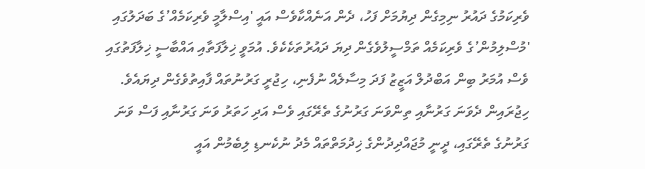ވެރިކަމުގެ ދައުރު ނިމިގެން ދިޔުމަށް ފަހު، ދެން އަނެއްކާވެސް އައީ 'އިސްލާމީ ވެރިކަމެއް’ގެ ބަދަލުގައި 'މުސްލިމުން’ގެ ވެރިކަމެއް ތަމްސީލުވެގެން ދިޔަ ދައުރުތަކެކެވެ. އުމަވީ ޚިލާފަތާއި އައްބާސީ ޚިލާފަތުގައި ވެސް އުމަރު ބިން އަބްދުލް އަޒީޒު ފަދަ މިސާލެއް ނުފެނި، ހިޖުރީ ގަރުނުތައް ފާއިތުވެގެން ދިޔައެވެ. ހިޖުރައިން ދެވަނަ ގަރުނާއި ތިންވަނަ ގަރުނުގެ ތެރޭގައި ވެސް އަދި ހަތަރު ވަނަ ގަރުނާއި ފަސް ވަނަ ގަރުނުގެ ތެރޭގައި، ދީނީ މުޖައްދިދުންގެ ޚިދުމަތްތައް މެދު ނުކެނޑި ލިބެމުން އައީ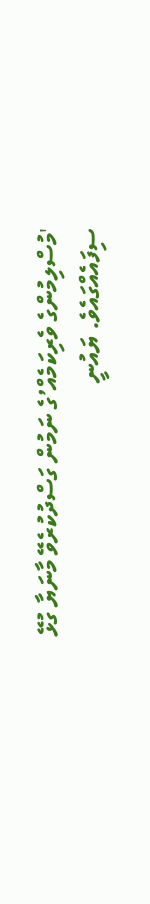'މުސްލިމުންގެ ވެރިކަމެއް’ގެ ނަމުން ގަސްދުކުރެވޭ މާނަޔާ ގުޅޭ ސިފައެއްގައެވެ. ޔައުނީ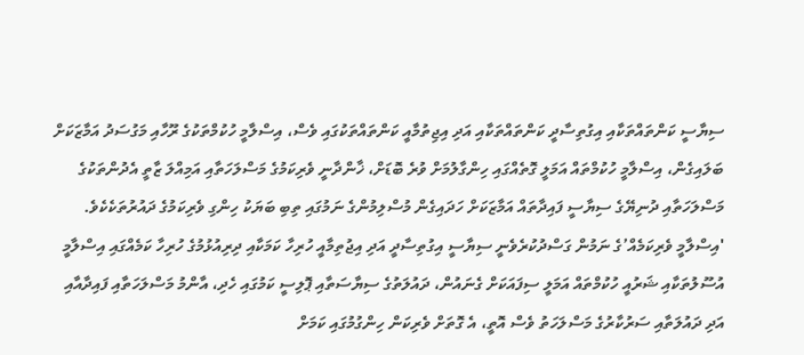ސިޔާސީ ކަންތައްތަކާއި އިގުތިސާދީ ކަންތައްތަކާއި އަދި އިޖިތުމާއީ ކަންތައްތަކުގައި ވެސް، އިސްލާމީ ހުކުމްތަކުގެ ރޫހާއި މަގުސަދު އަމާޒަކަށް ބަލައިގެން، އިސްލާމީ ހުކުމްތައް އަމަލީ ގޮތެއްގައި ހިންގާލުމަށް ވުރެ ބޮޑަށް، ޚާންދާނީ ވެރިކަމުގެ މަސްލަހަތާއި އަމިއްލަ ޒާތީ އެދުންތަކުގެ މަސްލަހަތާއި ދުނިޔޭގެ ސިޔާސީ ފައިދާތައް އަމާޒަކަށް ހަދައިގެން މުސްލިމުންގެ ނަމުގައި ތިބި ބަޔަކު ހިންގި ވެރިކަމުގެ ދައުރުތަކެކެވެ. 'އިސްލާމީ ވެރިކަމެއް’ގެ ނަމުން ގަސްދުކުރެވެނީ ސިޔާސީ އިގުތިސާދީ އަދި އިޖުތިމާއީ ހުރިހާ ކަމަކާއި ދިރިއުޅުމުގެ ހުރިހާ ކަމެއްގައި އިސްލާމީ އުސޫލުތަކާއި ޝަރުއީ ހުކުމްތައް އަމަލީ ސިފައަކަށް ގެނައުން، ދައުލަތުގެ ސިޔާސަތާއި ޕޮލިސީ ކަމުގައި ހެދި، އާންމު މަސްލަހަތާއި ފައިދާއާއި އަދި ދައުލަތާއި ސަރުކާރުގެ މަސްލަހަތު ވެސް އޮތީ، އެ ގޮތަށް ވެރިކަން ހިންގުމުގައި ކަމަށް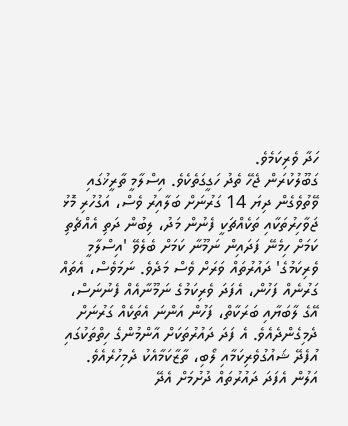ހަދާ ވެރިކަމެވެ.
ގަބޫލުކުރަން ޖެހޭ ތެދު ހަގީގަތެކެވެ. އިސްލާމީ ތާރީޚުގައި ވޭތުވެގެން ދިޔަ 14 ގަރުނަށް ބަލާއިރު ވެސް، އަގުހުރި މޮޅު ޖަވާހިރުތަކާއި ތަކެއްޗަކީ ފެނުން މަދު، ލިބުން ދަތި އެއްޗެތި ކަމަށް ހިމެނޭ ފަދައިން ނަމޫނާ ކަމަށް ބެލެވޭ 'އިސްލާމީ ވެރިކަމުގެ' ދައުރުތައް ވަރަށް ވެސް މަދެވެ. ނަމަވެސް، އެތައް ގަރުނެއް ފަހުން، އެފަދަ ވެރިކަމުގެ ނަމޫނާއެއް ފެނުނަސް، އޭގެ ލާބަޔާއި ބަރަކާތް، ފަހުން އަންނަ އެތަކެއް ގަރުނަށް ދެމިގެންދެއެވެ. އެ ފަދަ ދައުރުތަކަށް އާންމުންގެ ހިތްތަކުގައި އުފެދޭ ޝައުގުވެރިކަމާއި ލޯބި، ތާޒާކަމާއެކު ދެމިހުރެއެވެ. އަލުން އެފަދަ ދައުރުތައް ދުށުމަށް އެދޭ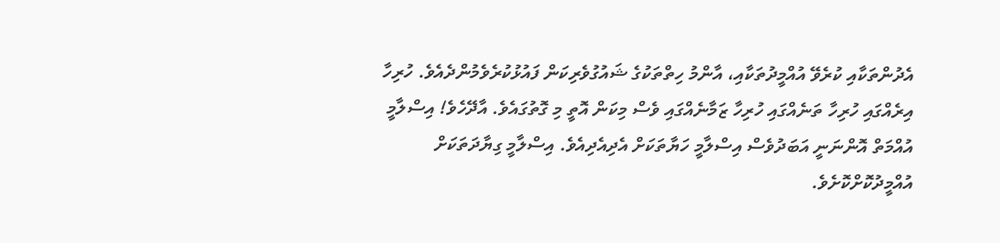އެދުންތަކާއި ކުރެވޭ އުއްމީދުތަކާއި، އާންމު ހިތްތަކުގެ ޝައުގުވެރިކަން ފައުޅުކުރެވެމުންދެއެވެ. ހުރިހާ އިރެއްގައި ހުރިހާ ތަނެއްގައި ހުރިހާ ޒަމާނެއްގައި ވެސް މިކަން އޮތީ މި ގޮތުގައެވެ. އާދޭހެވެ! އިސްލާމީ އުއްމަތް އޮންނަނީ އަބަދުވެސް އިސްލާމީ ހަޔާތަކަށް އެދިއެދިއެވެ. އިސްލާމީ ގިޔާދަތަކަށް އުއްމީދުކޮށްކޮށެވެ.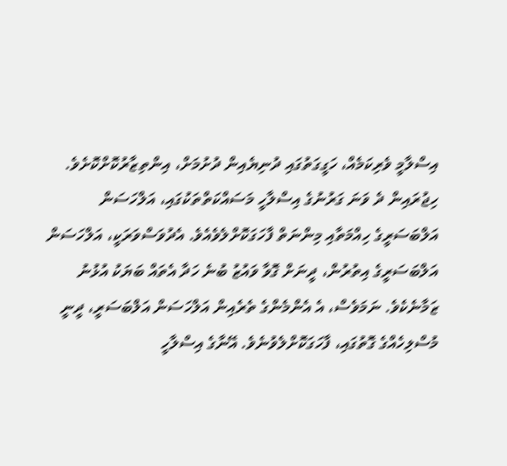އިސްލާމީ ވެރިކަމެއް، ހަގީގަތުގައި ދުނިޔެއިން ދުށުމަށް، އިންތިޒާރުކޮށްކޮށެވެ.
ހިޖުރައިން ދެ ވަނަ ގަރުނުގެ އިސްލާހީ މަސައްކަތްތަކުގައި، އަލްހަސަން އަލްބަސަރީގެ ހިއްމަތާއި މިންނަތް ފާހަގަކޮށްލެވެއެވެ. އެދުވަސްވަރަކީ، އަލްހަސަން އަލްބަސަރީގެ އިތުރުން، ދީނަށް ގޮވާ ވައުޒު ބުނެ ހަދާ އެތައް ބަޔަކު އުޅުނު ޒަމާނެކެވެ. ނަމަވެސް، އެ އެންމެންގެ ތެރެއިން އަލްހަސަން އަލްބަސަރީ، ދީނީ މުސްލިހެއްގެ ގޮތުގައި، ފާހަގަކޮށްލެވުނެވެ. އޭނާގެ އިސްލާހީ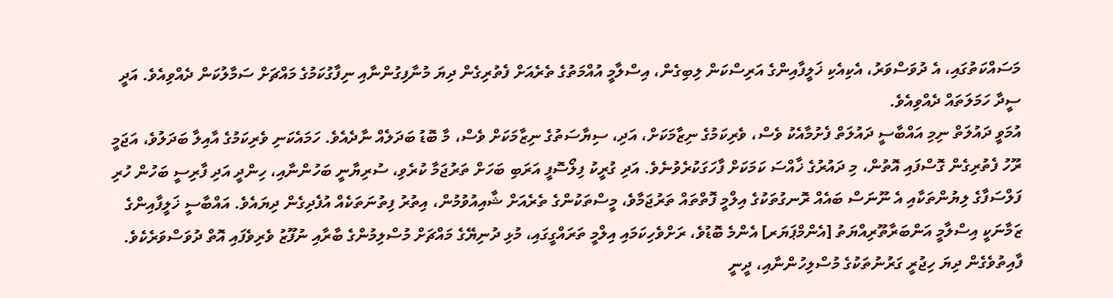މަސައްކަތުގައި، އެ ދުވަސްވަރު، އެކިއެކި ޚަލީފާއިންގެ އަރިސްކަން ލިބިގެން، އިސްލާމީ އުއްމަތުގެ ތެރެއަށް ފެތުރިގެން ދިޔަ މުނާފިގުންނާއި ނިފާގުކަމުގެ މައްޗަށް ސަމާލުކަން ދެއްވިއެވެ. އަދީ ސީދާ ހަމަލަތައް ދެއްވިއެވެ.
އުމަވީ ދައުލަތް ނިމި އައްބާސީ ދައުލަތް ފެށުމާއެކު ވެސް، ވެރިކަމުގެ ނިޒާމަކަށް، އަދި، ސިޔާސަތުގެ ނިޒާމަކަށް ވެސް، މާ ބޮޑު ބަދަލެއް ނާދެއެވެ. ހަމައެކަނި ވެރިކަމުގެ އާއިލާ ބަދަލުވެ، އަޖަމީ ރޫހު ފެތުރިގެން ގޮސްފައި އޮތުން، މި ދައުރުގެ ޚާއްސަ ކަމަކަށް ފާހަގަކުރެވުނެވެ. އަދި ގުރީކު ފިލޯސޮފީ އަރަބި ބަހަށް ތަރުޖަމާ ކުރެވި، ސުރިޔާނީ ބަހުންނާއި، ހިންދީ އަދި ފާރިސީ ބަހުން ހުރި ފަލްސަފާގެ ލިޔުންތަކާއި އެ ނޫނަސް ބައެއް ރޮނގުތަކުގެ އިލްމީ ފޮތްތައް ތަރުޖަމާވެ، މީސްތަކުންގެ ތެރެއަށް ޝާއިއުވުމުން، އިތުރު ފިތުނަތަކެއް އުފެދިގެން ދިޔައެވެ. އައްބާސީ ޚަލީފާއިންގެ ޒަމާނަކީ އިސްލާމީ އަންބަރާތޫރިއްޔަތު [އެންމްޕަޔަރ] އެންމެ ބޮޑުވެ، ރަށްވެހިކަމައި އިލްމީ ތަރައްގީގައި، މުޅި ދުނިޔޭގެ މައްޗަށް މުސްލިމުންގެ ބާރާއި ނުފޫޒު ވެރިވެފައި އޮތް ދުވަސްވަރެކެވެ.
ފާއިތުވެގެން ދިޔަ ހިޖުރީ ގަރުނުތަކުގެ މުސްލިހުންނާއި، ދީނީ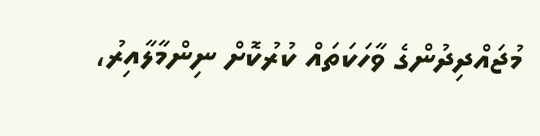މުޖައްދިދުންގެ ވާހަކަތައް ކުރުކޮށް ނިންމާލާއިރު،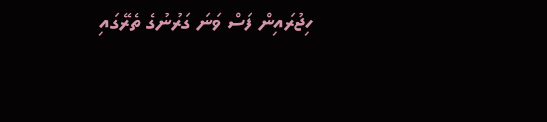ހިޖުރައިން ފަސް ވަނަ ގަރުނުގެ ތެރޭގައި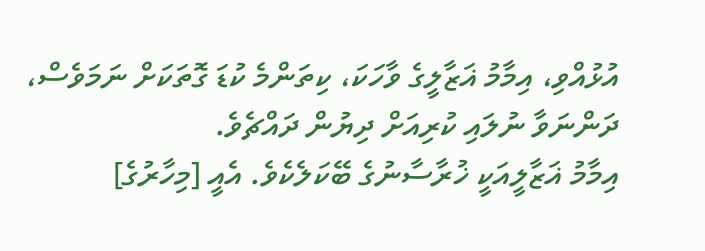އުޅުއްވި، އިމާމު ޣަޒާލީގެ ވާހަކަ، ކިތަންމެ ކުޑަ ގޮތަކަށް ނަމަވެސް، ދަންނަވާ ނުލައި ކުރިއަށް ދިޔުން ދައްޗެވެ.
އިމާމު ޣަޒާލީއަކީ ޚުރާސާނުގެ ބޭކަލެކެވެ. އެއީ [މިހާރުގެ]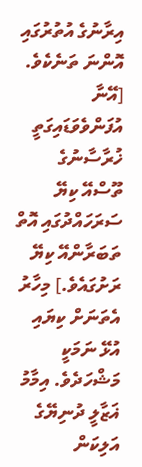އިރާނުގެ އުތުރުގައި އޮންނަ ތަނެކެވެ. [އޭނާ އުފަންވެވަޑައިގަތީ ޚުރާސާނުގެ ތޫސްއޭ ކިޔޭ ސަރަހައްދުގައި އޮތް ތަބަރާންއޭ ކިޔޭ ރަށުގައެވެ.] މިހާރު އެތަނަށް ކިޔައި އުޅޭ ނަމަކީ މަޝްހަދެވެ. އިމާމު ޣަޒާލީ ދުނިޔޭގެ އަލިކަން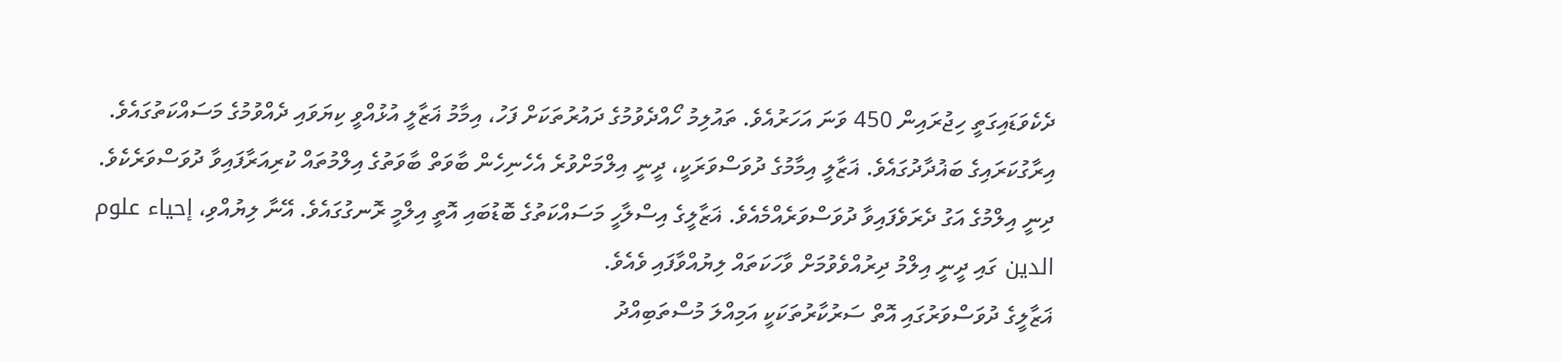ދެކެވަޑައިގަތީ ހިޖުރައިން 450 ވަނަ އަހަރުއެވެ. ތައުލިމު ހޯއްދެވުމުގެ ދައުރުތަކަށް ފަހު، އިމާމު ޣަޒާލީ އުޅުއްވީ ކިޔަވައި ދެއްވުމުގެ މަސައްކަތުގައެވެ. އިރާގުކަރައިގެ ބަޣުދާދުގައެވެ. ޣަޒާލީ އިމާމުގެ ދުވަސްވަރަކީ، ދީނީ އިލްމަށްވުރެ އެހެނިހެން ބާވަތް ބާވަތުގެ އިލްމުތައް ކުރިއަރާފައިވާ ދުވަސްވަރެކެވެ. ދިނީ އިލްމުގެ އަގު ދެރަވެފައިވާ ދުވަސްވަރެއްމެއެވެ. ޣަޒާލީގެ އިސްލާހީ މަސައްކަތުގެ ބޮޑުބައި އޮތީ އިލްމީ ރޮނގުގައެވެ. އޭނާ ލިޔުއްވި، إحياء علوم الدين ގައި ދީނީ އިލްމު ދިރުއްވެވުމަށް ވާހަކަތައް ލިޔުއްވާފައި ވެއެވެ.
ޣަޒާލީގެ ދުވަސްވަރުގައި އޮތް ސަރުކާރުތަކަކީ އަމިއްލަ މުސްތަބިއްދު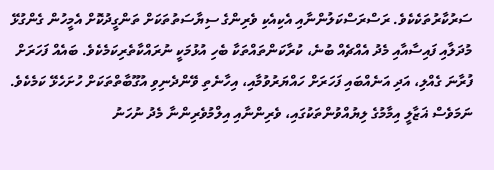ސަރުކާރުތަކެކެވެ. ރަސްރަސްކަލުންނާއި އެކިއެކި ވެރިންގެ ސިޔާސަތުތަކަށް ތަންގީދުކޮށް އެމީހުން ގެންގުޅޭ މުދަލާއި ފައިސާއާއި މެދު އެއްޗެއް ބުނެ، ކުރާކަންތައްތަކާ ބެހި އުޅުމަކީ ނުރައްކާތެރިކަމެކެވެ. ބައެއް ފަހަރަށް ފުރާނަ ގެއްލި، އަދި އަނެއްބައި ފަހަރަށް ހައްޔަރުވުމާއި، އިހާނެތި ވޭންދެނިވި އުގޫބާތްތަކަށް ހުށަހެޅޭ ކަމެކެވެ. ނަމަވެސް ޣަޒާލީ އިމާމުގެ ލިޔުއްވުންތަކުގައި، ވެރިންނާއި އިލްމުވެރިންނާ މެދު ނުހަނު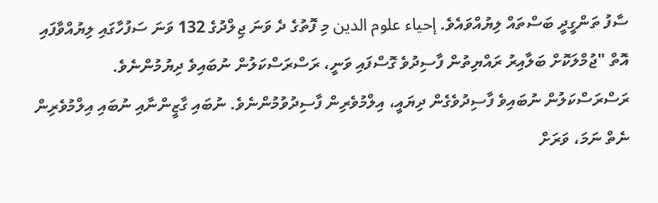ސާފު ތަންގީދީ ބަސްތައް ލިޔުއްވައެވެ. إحياء علوم الدين މި ފޮތުގެ ދެ ވަނަ ޖިލްދުގެ 132 ވަނަ ސަފުހާގައި ލިޔުއްވާފައި އޮތް "ޖުމްލަކޮށް ބަލާއިރު ރައްޔިތުން ފާސިދުވެ ގޮސްފައި ވަނީ، ރަސްރަސްކަލުން ނުބައިވެ ދިޔުމުންނެވެ. ރަސްރަސްކަލުން ނުބައިވެ ފާސިދުވެގެން ދިޔައީ، އިލްމުވެރިން ފާސިދުވުމުންނެވެ. ނުބައި ގާޒީންނާއި ނުބައި އިލްމުވެރިން ނެތް ނަމަ، ވަރަށް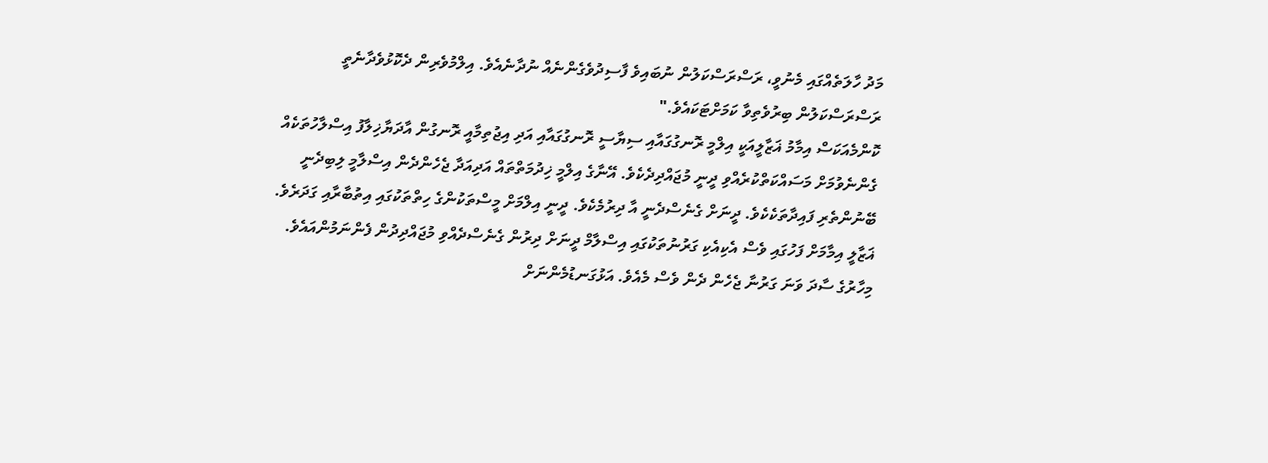މަދު ހާލަތެއްގައި މެނުވީ، ރަސްރަސްކަލުން ނުބައިވެ ފާސިދުވެގެންނެއް ނުދާނެއެވެ. އިލްމުވެރިން ދެކޮޅުވެދާނެތީ ރަސްރަސްކަލުން ބިރުވެތިވާ ކަމަށްޓަކައެވެ."
ކޮންމެއަކަސް އިމާމު ޣަޒާލީއަކީ އިލްމީ ރޮނގުގައާއި ސިޔާސީ ރޮނގުގައާއި އަދި އިޖުތިމާއީ ރޮނގުން އާދަޔާޚިލާފު އިސްލާހުތަކެއް ގެންނެވުމަށް މަސައްކަތްކުރެއްވި ދީނީ މުޖައްދިދެކެވެ. އޭނާގެ އިލްމީ ޚިދުމަތްތައް އަދިއަދާ ޖެހެންދެން އިސްލާމީ ލިބިދެނީ ބޭނުންތެރި ފައިދާތަކެކެވެ. ދީނަށް ގެނެސްދެނީ އާ ދިރުމެކެވެ. ދީނީ އިލްމަށް މީސްތަކުންގެ ހިތްތަކުގައި އިތުބާރާއި ގަދަރެވެ.
ޣަޒާލީ އިމާމަށް ފަހުގައި ވެސް އެކިއެކި ގަރުނުތަކުގައި އިސްލާމް ދީނަށް ދިރުން ގެނެސްދެއްވި މުޖައްދިދުން ފެންނަމުންއައެވެ. މިހާރުގެ ސާދަ ވަނަ ގަރުނާ ޖެހެން ދެން ވެސް މެއެވެ. އަޅުގަނޑުމެންނަށް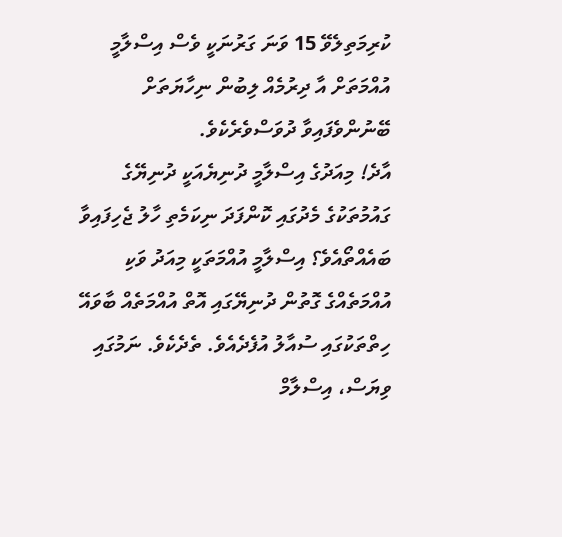ކުރިމަތިލެވޭ 15 ވަނަ ގަރުނަކީ ވެސް އިސްލާމީ އުއްމަތަށް އާ ދިރުމެއް ލިބުން ނިހާޔަތަށް ބޭނުންވެފައިވާ ދުވަސްވެރެކެވެ.
އާދެ! މިއަދުގެ އިސްލާމީ ދުނިޔެއަކީ ދުނިޔޭގެ ގައުމުތަކުގެ މެދުގައި ކޮންފަދަ ނިކަމެތި ހާލު ޖެހިފައިވާ ބައެއްތޯއެވެ؟ އިސްލާމީ އުއްމަތަކީ މިއަދު ވަކި އުއްމަތެއްގެ ގޮތުން ދުނިޔޭގައި އޮތް އުއްމަތެއް ބާވައޭ ހިތްތަކުގައި ސުއާލު އުފެދެއެވެ. ތެދެކެވެ. ނަމުގައި ވިޔަސް، އިސްލާމް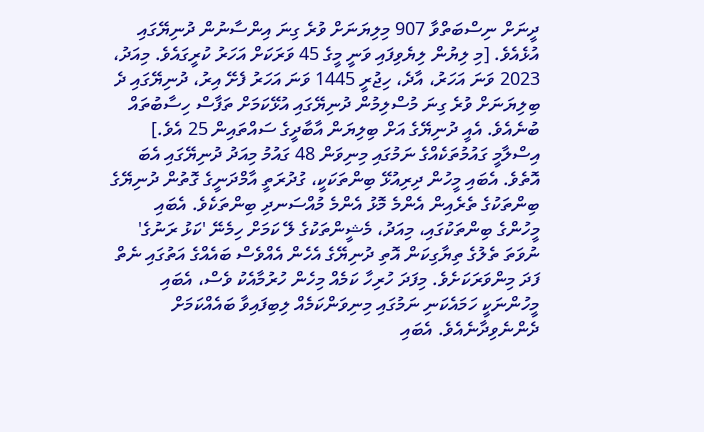ދީނަށް ނިސްބަތްވާ 907 މިލިޔަނަށް ވުރެ ގިނަ އިންސާނުން ދުނިޔޭގައި އުޅެއެވެ. [މި ލިޔުން ލިޔެވިފައި ވަނީ މީގެ 45 ވަރަކަށް އަހަރު ކުރީގައެވެ. މިއަދު، 2023 ވަނަ އަހަރު، އާދެ، ހިޖުރީ 1445 ވަނަ އަހަރު ފެށޭ އިރު، ދުނިޔޭގައި ދެ ބިލިޔަނަށް ވުރެ ގިނަ މުސްލިމުން ދުނިޔޭގައި އުޅޭކަމަށް ތަފާސް ހިސާބުތައް ބުނެއެވެ. އެއީ ދުނިޔޭގެ އަށް ބިލިޔަން އާބާދީގެ ސައްތައިން 25 އެވެ.] އިސްލާމީ ގައުމުތަކެއްގެ ނަމުގައި މިނިވަން 48 ގައުމު މިއަދު ދުނިޔޭގައި އެބަ އޮތެވެ. އެބައި މީހުން ދިރިއުޅޭ ބިންތަކަކީ، ގުދުރަތީ އާމްދަނީގެ ގޮތުން ދުނިޔޭގެ ބިންތަކުގެ ތެރެއިން އެންމެ މޮޅު އެންމެ މުއްސަނދި ބިންތަކެވެ. އެބައި މީހުންގެ ބިންތަކުގައި، މިއަދު، މެޝީންތަކުގެ ލޭ ކަމަށް ހިމެނޭ 'ކަޅު ރަނުގެ' ނުވަތަ ތެލުގެ ތިޔާގިކަން އޮތި ދުނިޔޭގެ އެހެން އެއްވެސް ބައެއްގެ އަތުގައި ނެތް ފަދަ މިންވަރަކަށެވެ. މިފަދަ ހުރިހާ ކަމެއް މިހެން ހުރުމާއެކު ވެސް، އެބައި މީހުންނަކީ ހަމައެކަނި ނަމުގައި މިނިވަންކަމެއް ލިބިފައިވާ ބައެއްކަމަށް ދެންނެވިދާނެއެވެ. އެބައި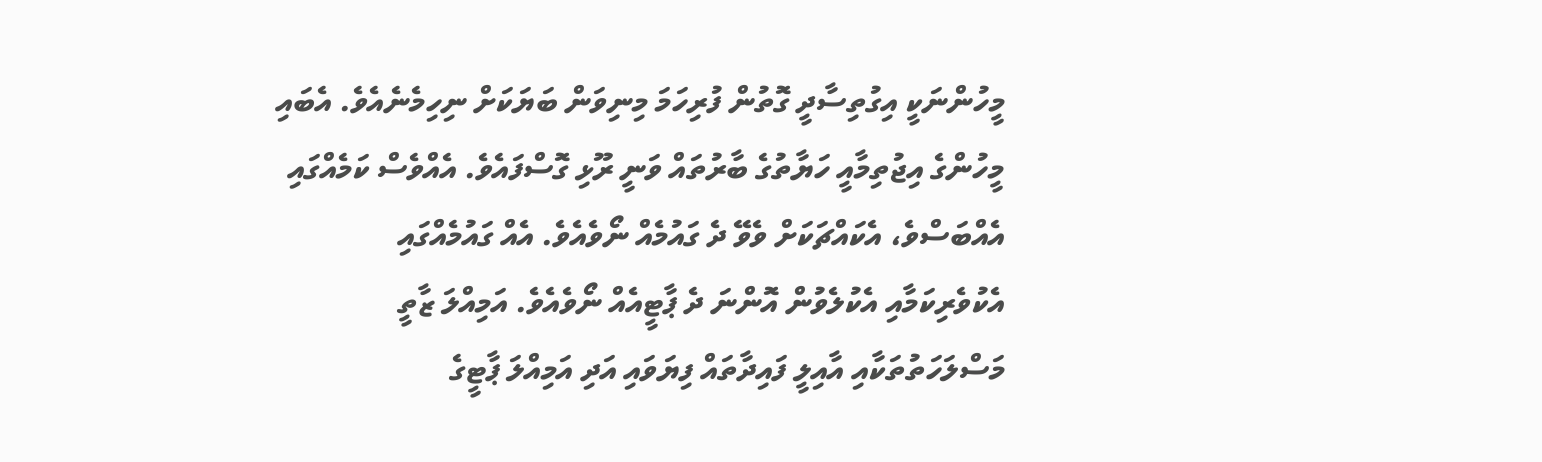މީހުންނަކީ އިގުތިސާދީ ގޮތުން ފުރިހަމަ މިނިވަން ބަޔަކަށް ނިހިމެނެއެވެ. އެބައި މީހުންގެ އިޖުތިމާއީ ހަޔާތުގެ ބާރުތައް ވަނީ ރޫޅި ގޮސްފައެވެ. އެއްވެސް ކަމެއްގައި އެއްބަސްވެ، އެކައްޗަކަށް ވެވޭ ދެ ގައުމެއް ނޯވެއެވެ. އެއް ގައުމެއްގައި އެކުވެރިކަމާއި އެކުލެވުން އޮންނަ ދެ ޕާޓީއެއް ނޯވެއެވެ. އަމިއްލަ ޒާތީ މަސްލަހަތުތަކާއި އާއިލީ ފައިދާތައް ފިޔަވައި އަދި އަމިއްލަ ޕާޓީގެ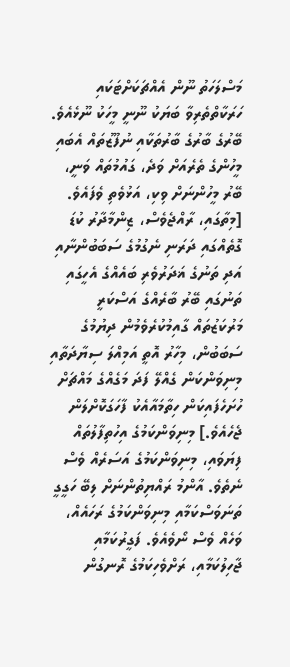މަސްލަހަތު ނޫން އެއްޗަކަށްޓަކައި ހަރަކާތްތެރިވާ ބަޔަކު ނޫނީ މީހަކު ނޫޅެއެވެ. ބޭރުގެ ބާރުގެ ބާރުތަކާއި ނުފޫޒުތައް އެބައި މީހުންގެ ތެރެއަށް ވަދެ، ގައުމުތައް ވަނީ، ބޭރު މީހުންނަށް ވިކި، އަޅުވެތި ވެފައެވެ. [މިތާގައި، ރާއްޖެވެސް، ޒިންމާދާރު ކުޑަ ގޮތެއްގައި ދަރަނި ނެގުމުގެ ސަބަބުންނާއި އަދި ތަނުގެ ޣަދަރުވެރި ބައެއްގެ އެހީގައި ތަނުގައި ބޭރު ބާރެއްގެ އަސްކަރީ މަރުކަޒުތައް ގާއިމުކުރެވެމުން ދިޔުމުގެ ސަބަބުން، މިހާރު އޮތީ އަމިއްލަ ސިޔާދަތާއި މިނިވަންކަން ގެއްލޭ ފަދަ މަގެއްގެ މައްޗަށް ހުށަހެފައިކަން ހިތާމައާއެކު ފާހަގަކޮށްލަން ޖެހެއެވެ.] މިނިވަންކަމުގެ އިހުތިފާލުތައް ފިޔަވައި، މިނިވަންކަމުގެ އަސަރެއް ވެސް ނެތެވެ. އާންމު ރައްޔިތުންނަށް ލިބޭ ހަގީގީ ތަނަވަސްކަމާއި މިނިވަންކަމުގެ ރަހައެއް، ވަހެއް ވެސް ނޯވެއެވެ. ފަގީރުކަމާއި ޖާހިލުކަމާއި، ރަށްވެހިކަމުގެ ރޮނގުން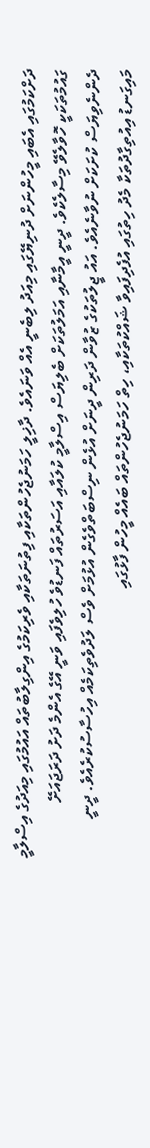ދަށްކަމުގައި އެބައި މީހުންނަށް ދުނިޔޭގައި މިއަދު ލިބެނީ އެއް ވަނައެވެ. ދާޚިލީ ހަމަނުޖެހުންތަކާއި ފިތުނަތަކާއި ވެރިކަމުގެ އިންގިލާބުތައް އައުމުގައި މިއަދުގެ އިސްލާމީ ގައުމުތަކަކީ ހޮވާލެވޭ މިސާލެކެވެ. ދީނީ އީމާނާއި އަމަލުތަކަށް ބެލިޔަސް އިސްލާމީ ކުލައާއި އަސަރުތައް ފަނޑުވެ ހުލިވެފައި ވަނީ އޭގެ އެންމެ ދަށު ދަރަޖައަށޭ ދެންނެވިޔަސް ކުށަކަށް ނުވާނެއެވެ. އައު ޖީލުތަކުގެ ޒުވާން ދަރިން ދީނަށް އުޅެން ނިސްބަތްވެގެން އުޅުމަށް ވެސް ލަދުވެތިކަމެއް އިހުސާސުކުރެއެވެ. ދީނީ މައިގަނޑު އިއުތިގާދުތަކާ މެދު ހިތުގައި އުފެދިފައިވާ ޝައްކުތަކާއި، ހިތް ހަމަނުޖެހުންތައް ބައެއް މީހުން ފާޅުގައި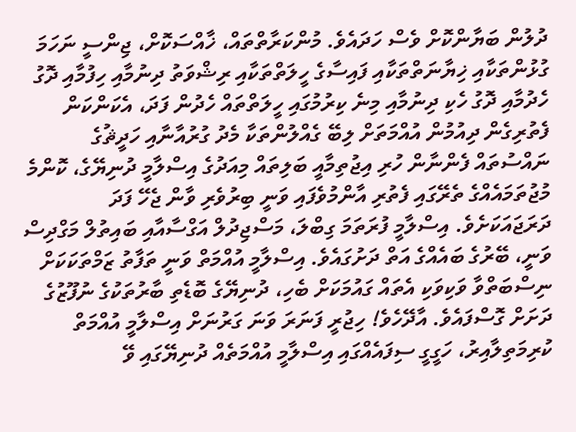ދުލުން ބަޔާންކޮށް ވެސް ހަދައެވެ. މުންކަރާތްތައް، ޚާއްސަކޮށް، ޖިންސީ ނަހަމަ ގުޅުންތަކާއި ޚިޔާނަތްތަކާއި ފައިސާގެ ހީލަތްތަކާއި ރިޝްވަތު ދިނުމާއި ހިފުމާއި ދޮގު ހެދުމާއި ދޮގު ހެކި ދިނުމާއި މިނެ ކިރުމުގައި ހީލަތްތައް ހެދުން ފަދަ، އެކަންކަން ފެތުރިގެން ދިއުމުން އުއްމަތަށް ލިބޭ ގެއްލުންތަކާ މެދު ގުރުއާނާއި ހަދީޘުގެ ނައްސުތައް ފެންނާން ހުރި އިޖުތިމާއީ ބަލިތައް މިއަދުގެ އިސްލާމީ ދުނިޔޭގެ، ކޮންމެ މުޖުތަމައެއްގެ ތެރޭގައި ފެތުރި އާންމުވެފައި ވަނީ ބިރުވެރި ވާން ޖެހޭ ފަދަ ދަރަޖައަކަށެވެ. އިސްލާމީ ފުރަތަމަ ގިބްލަ، މަސްޖިދުލް އަގްސާއާއި ބައިތުލް މަގްދިސް ވަނީ، ބޭރުގެ ބައެއްގެ އަތް ދަށުގައެވެ. އިސްލާމީ އުއްމަތް ވަނީ ތަފާތު ޒަމްތަކަކަށް ނިސްބަތްވާ ވަކިވަކި އެތައް ގައުމަކަށް ބެހި، ދުނިޔޭގެ ބޮޑެތި ބާރުތަކުގެ ނުފޫޒުގެ ދަށަށް ގޮސްފައެވެ. އާދޭހެވެ! ހިޖުރީ ފަނަރަ ވަނަ ގަރުނަށް އިސްލާމީ އުއްމަތް ކުރިމަތިލާއިރު، ހަގީގީ ސިފައެއްގައި އިސްލާމީ އުއްމަތެއް ދުނިޔޭގައި ވޭ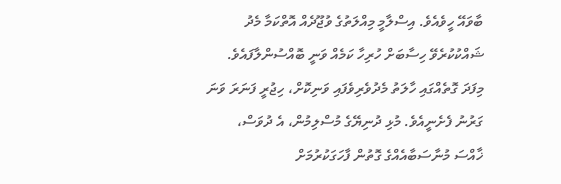ބާވައޭ ހީވެއެވެ. އިސްލާމީ މިއްލަތުގެ ވުޖޫދެއް އޮތްކަމާ މެދު ޝައްކުކުރެވޭ ހިސާބަށް ހުރިހާ ކަމެއް ވަނީ ބޮއްސުންލާފައެވެ.
މިފަދަ ގޮތެއްގައި ހާލަތު މެދުވެރިވެފައި ވަނިކޮށް، ހިޖުރީ ފަނަރަ ވަނަ ގަރުނު ފެށެނީއެވެ. މުޅި ދުނިޔޭގެ މުސްލިމުން، އެ ދުވަސް، ޚާއްސަ މުނާސަބާއެއްގެ ގޮތުން ފާހަގަކުރުމަށް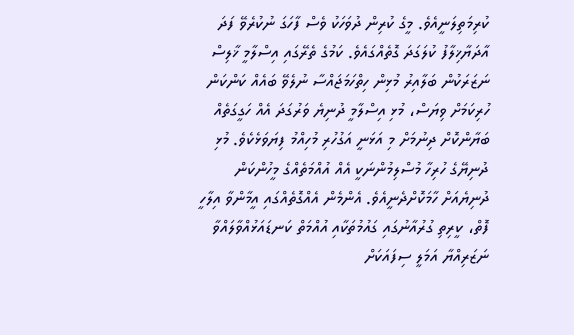ކުރިމަތިލަނީއެވެ. މީގެ ކުރިން ދުވަހަކު ވެސް ފާހަގަ ނުކުރެވޭ ފަދަ އާދަޔާޚިލާފު ކުލަގަދަ ގޮތެއްގައެވެ. ކަމުގެ ތެރޭގައި އިސްލާމީ ޚާލިސް ނަޒަރަކުން ބަލާއިރު މުޅިން ހިތްހަމަޖައްސާ ނުލެވޭ ބައެއް ކަންކަން ހުރިކަމަށް ވިޔަސް، މުޅި އިސްލާމީ ދުނިޔެ ވަރުގަދަ އެއް ހަގީގަތެއް ބަޔާންކޮށް ދިނުމަށް މި އަޅަނީ އަގުހުރި މުހިއްމު ފިޔަވަޅެކެވެ. މުޅި ދުނިޔޭގެ ހުރިހާ މުސްލިމުންނަކީ އެއް އުއްމަތެއްގެ މީހުންކަން ދުނިޔެއަށް ހާމަކޮށްދެނީއެވެ. އެންމެން އެއްގޮތެއްގައި އީމާންވާ އިލާހީ ފޮތް، ކީރިތި ގުރުއާނުގައި ގައުމުތަކާއި އުއްމަތް ކަނޑައަޅުއްވާލައްވާ ނަޒަރިއްޔާ އަމަލީ ސިފައަކަށް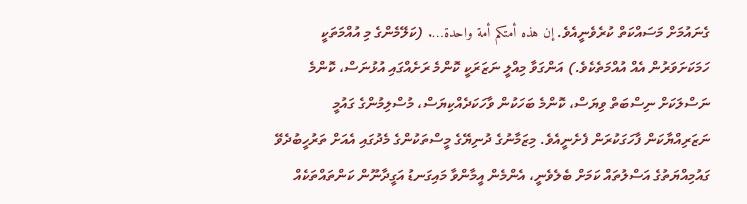ގެނައުމަށް މަސައްކަތް ކުރެވެނީއެވެ. إن هذه أمتكم أمة واحدة…. (ކަލޭމެންގެ މި އުއްމަތަކީ ހަމަކަށަވަރުން އެއް އުއްމަތެކެވެ.) އަންގަވާ މިއްލީ ނަޒަރަކީ ކޮންމެ ރަށެއްގައި އުޅުނަސް، ކޮންމެ ނަސްލަކަށް ނިސްބަތް ވިޔަސް، ކޮންމެ ބަހަކުން ވާހަކަދެއްކިޔަސް، މުސްލިމުންގެ ގައުމީ ނަޒަރިއްޔާކަން ފާހަގަކުރަން ފެށެނީއެވެ. މިޒަމާނުގެ ދުނިޔޭގެ މީސްތަކުންގެ މެދުގައި އެއަށް ތަރުހީބުދެވޭ ގައުމިއްޔަތުގެ އަސްލުތައް ކަމަށް ބެލެވެނީ، އެންމެން އީމާންވާ މައިގަނޑު އަގީދާނޫން ކަންތައްތަކެއް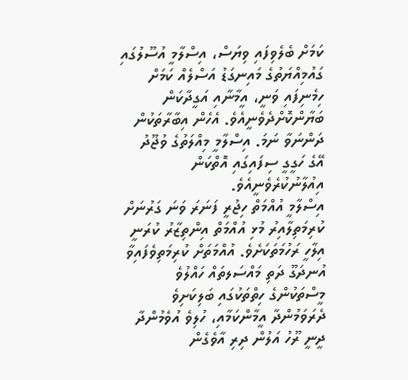ކަމަށް ބެލެވިފައި ވިޔަސް، އިސްލާމީ އުސޫލުގައި ގައުމިއްޔަތުގެ މައިނގަޑު އަސްލެއް ކަމަށް ހިމެނިފައި ވަނީ، އީމާނާއި އަގީދާކަން ބަޔާންކޮށްދެވެނީއެވެ. އެހެން އިބާރާތަކުން ދަންނަވާ ނަމަ. އިސްލާމީ މިއްލަތުގެ ވުޖޫދު އޭގެ ހަގީގީ ސިފައިގައި އޮތްކަން އިއުލާނުކުރެވެނީއެވެ.
އިސްލާމީ އުއްމަތް ހިޖުރީ ފަނަރަ ވަނަ ގަރުނަށް ކުރިމަތިލާއިރު މުޅި އުއްމަތް އިންތިޒާރު ކުރަނީ އިލާހީ ރަހުމަތަކަށެވެ. އުއްމަތަށް ކުރިމަތިވެފައިވާ އުނދަގޫ ދަތި މައްސަލތައް ހައްލުވެ މީސްތަކުންގެ ހިތްތަކުގައި ބަލިކަށިވެ ދެރަވަމުންދާ އީމާންކަމާއި، ހުލިވެ އުވެމުންދާ ދީނީ ރޫހު އަލުން ދިރި އާވެގެން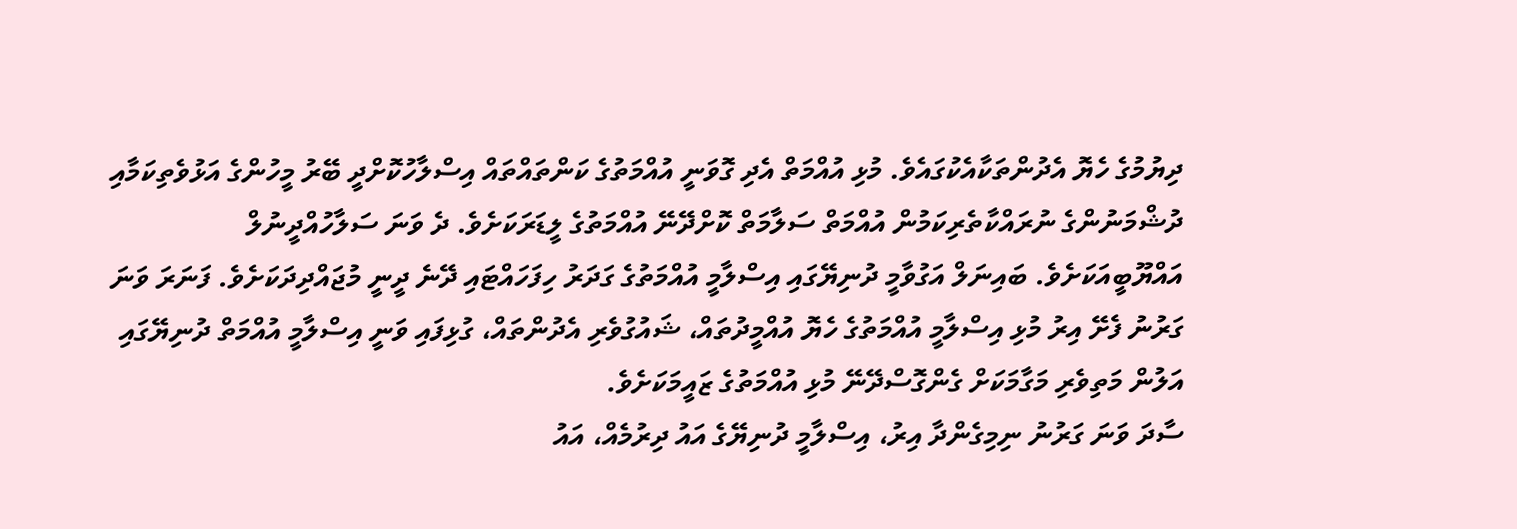ދިޔުމުގެ ހެޔޮ އެދުންތަކާއެކުގައެވެ. މުޅި އުއްމަތް އެދި ގޮވަނީ އުއްމަތުގެ ކަންތައްތައް އިސްލާހުކޮށްދީ ބޭރު މީހުންގެ އަޅުވެތިކަމާއި ދުޝްމަނުންގެ ނުރައްކާތެރިކަމުން އުއްމަތް ސަލާމަތް ކޮށްދޭނޭ އުއްމަތުގެ ލީޑަރަކަށެވެ. ދެ ވަނަ ސަލާހުއްދީނުލް އައްޔޫބީއަކަށެވެ. ބައިނަލް އަގުވާމީ ދުނިޔޭގައި އިސްލާމީ އުއްމަތުގެ ގަދަރު ހިފަހައްޓައި ދޭނެ ދީނީ މުޖައްދިދަކަށެވެ. ފަނަރަ ވަނަ ގަރުނު ފެށޭ އިރު މުޅި އިސްލާމީ އުއްމަތުގެ ހެޔޮ އުއްމީދުތައް، ޝައުގުވެރި އެދުންތައް، ގުޅިފައި ވަނީ އިސްލާމީ އުއްމަތް ދުނިޔޭގައި އަލުން މަތިވެރި މަގާމަކަށް ގެންގޮސްދޭނޭ މުޅި އުއްމަތުގެ ޒައީމަކަށެވެ.
ސާދަ ވަނަ ގަރުނު ނިމިގެންދާ އިރު، އިސްލާމީ ދުނިޔޭގެ އައު ދިރުމެއް، އައު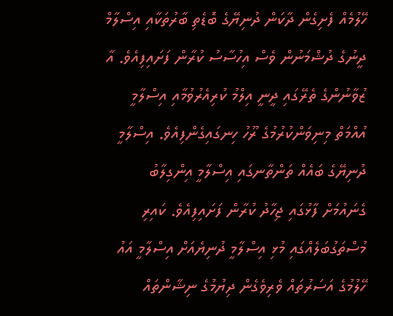ހޭލުމެއް ފެށިގެން ދާކަން ދުނިޔޭގެ ބޮޑެތި ބާރުތަކާއި އިސްލާމް ދީނުގެ ދުޝްމަނުން ވެސް އިހުސާސު ކުރާން ފަށައިފިއެވެ. އާ ޒުވާނުންގެ ތެރޭގައި ދީނީ އިލްމު ކުރިއެރުވުމާއި އިސްލާމީ އުއްމަތް މިނިވަންކުރުމުގެ ރޫހު ހިނގައިގެންފިއެވެ. އިސްލާމީ ދުނިޔޭގެ ބައެއް ތަންތާނގައި އިސްލާމީ އިންގިލާބު ގެނައުމަށް ފާޅުގައި ޖިހާދު ކުރާން ފަށައިފިއެވެ. ކައިރި މުސްތަގުބަލެއްގައި މުޅި އިސްލާމީ ދުނިޔެއަށް އިސްލާމީ އައު ހޭލުމުގެ އަސަރުތައް ވެރިވެގެން ދިޔުމުގެ ނިޝާންތައް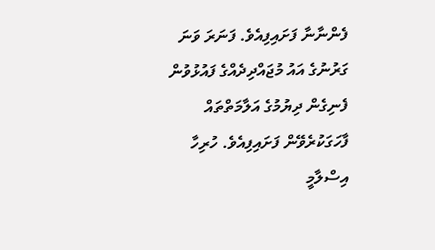ފެންނާނާ ފަށައިފިއެވެ. ފަނަރަ ވަނަ ގަރުނުގެ އައު މުޖައްދިދެއްގެ ފައުޅުވުން ފެނިގެން ދިޔުމުގެ އަލާމަތްތައް ފާހަގަކުރެވޭން ފަށައިފިއެވެ. ހުރިހާ އިސްލާމީ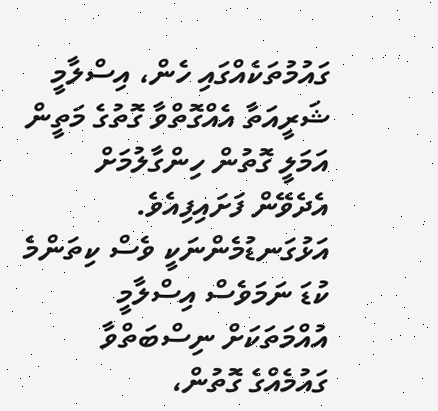ގައުމުތަކެއްގައި ހެން، އިސްލާމީ ޝަރީއަތާ އެއްގޮތްވާ ގޮތުގެ މަތީން އަމަލީ ގޮތުން ހިންގާލުމަށް އެދެވޭން ފަށައިފިއެވެ. އަޅުގަނޑުމެންނަކީ ވެސް ކިތަންމެ ކުޑަ ނަމަވެސް އިސްލާމީ އުއްމަތަކަށް ނިސްބަތްވާ ގައުމެއްގެ ގޮތުން،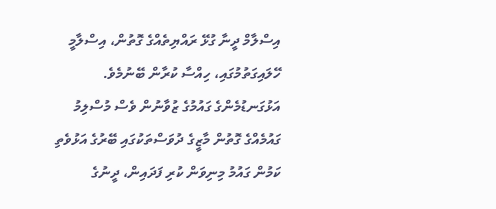އިސްލާމް ދީނާ ގުޅޭ ރައްޔިތެއްގެ ގޮތުން، އިސްލާމީ ހޭލައިގަތުމުގައި، ހިއްސާ ކުރާން ބޭނުމެވެ. އަޅުގަނޑުމެންގެ ގައުމުގެ ޒުވާނުން ވެސް މުސްލިމު ގައުމެއްގެ ގޮތުން މާޒީގެ ދުވަސްތަކުގައި ބޭރުގެ އަޅުވެތި ކަމުން ގައުމު މިނިވަން ކުރި ފަދައިން، ދީނުގެ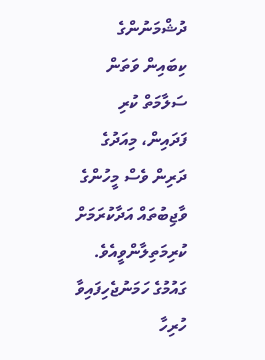ދުޝްމަނުންގެ ކިބައިން ވަތަން ސަލާމަތް ކުރި ފަދައިން، މިއަދުގެ ދަރިން ވެސް މީހުންގެ ވާޖިބުތައް އަދާކުރަމަށް ކުރިމަތިލާންވީއެވެ. ގައުމުގެ ހަމަނުޖެހިފައިވާ ހުރިހާ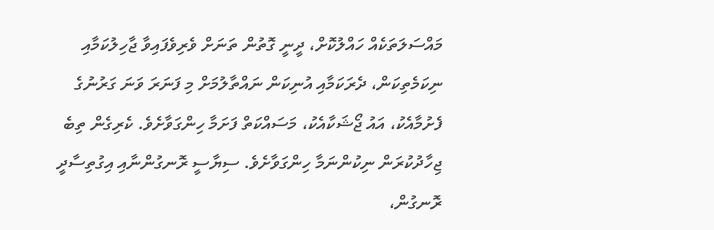މައްސަލަތަކެއް ހައްލުކޮށް، ދީނީ ގޮތުން ތަނަށް ވެރިވެފައިވާ ޖާހިލުކަމާއި ނިކަމެތިކަން، ދެރަކަމާއި އުނިކަން ނައްތާލުމަށް މި ފަނަރަ ވަނަ ގަރުނުގެ ފެށުމާއެކު، އައު ޖޯޝަކާއެކު، މަސައްކަތް ފަށަމާ ހިންގަވާށެވެ. ކެރިގެން ތިބެ ޖިހާދުކުރަން ނިކުންނަމާ ހިންގަވާށެވެ. ސިޔާސީ ރޮނގުންނާއި އިގުތިސާދީ ރޮނގުން،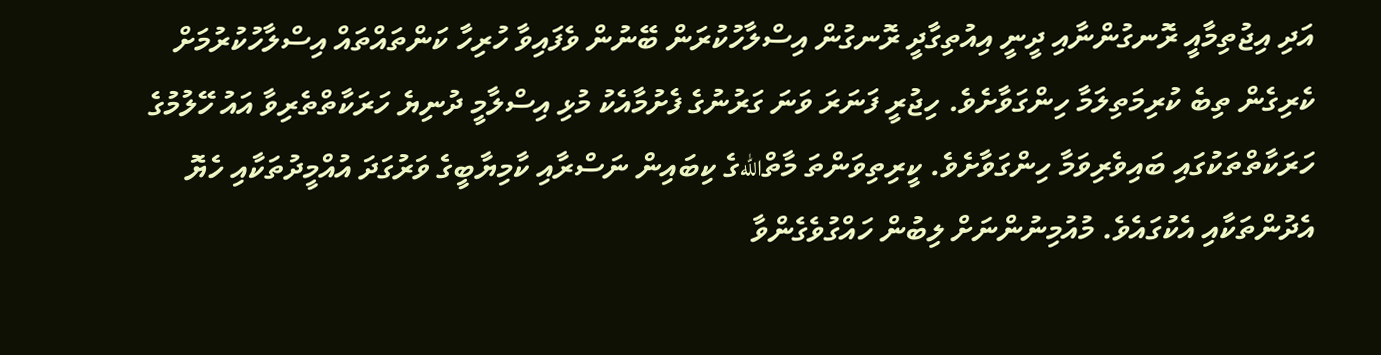އަދި އިޖުތިމާއީ ރޮނގުންނާއި ދީނީ އިއުތިގާދީ ރޮނގުން އިސްލާހުކުރަން ބޭނުން ވެފައިވާ ހުރިހާ ކަންތައްތައް އިސްލާހުކުރުމަށް ކެރިގެން ތިބެ ކުރިމަތިލަމާ ހިންގަވާށެވެ. ހިޖުރީ ފަނަރަ ވަނަ ގަރުނުގެ ފެށުމާއެކު މުޅި އިސްލާމީ ދުނިޔެ ހަރަކާތްތެރިވާ އައު ހޭލުމުގެ ހަރަކާތްތަކުގައި ބައިވެރިވަމާ ހިންގަވާށެވެ. ކީރިތިވަންތަ މާތްاللهގެ ކިބައިން ނަސްރާއި ކާމިޔާބީގެ ވަރުގަދަ އުއްމީދުތަކާއި ހެޔޮ އެދުންތަކާއި އެކުގައެވެ. މުއުމިނުންނަށް ލިބުން ހައްގުވެގެންވާ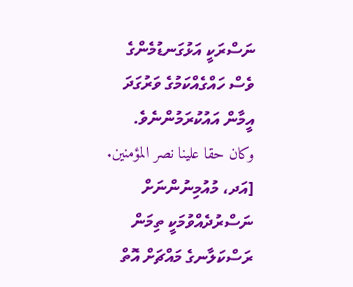ނަސްރަކީ އަޅުގަނޑުމެންގެ ވެސް ހައްގެއްކަމުގެ ވަރުގަދަ އީމާން އައުކުރަމުންނެވެ. وكان حقا علينا نصر المؤمنين. [އަދ، މުއުމިނުންނަށް ނަސްރުދެއްވުމަކީ ތިމަން ރަސްކަލާނގެ މައްޗަށް އޮތް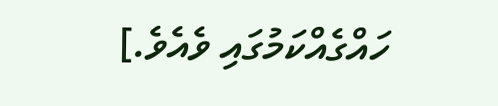ހައްގެއްކަމުގައި ވެއެވެ.]